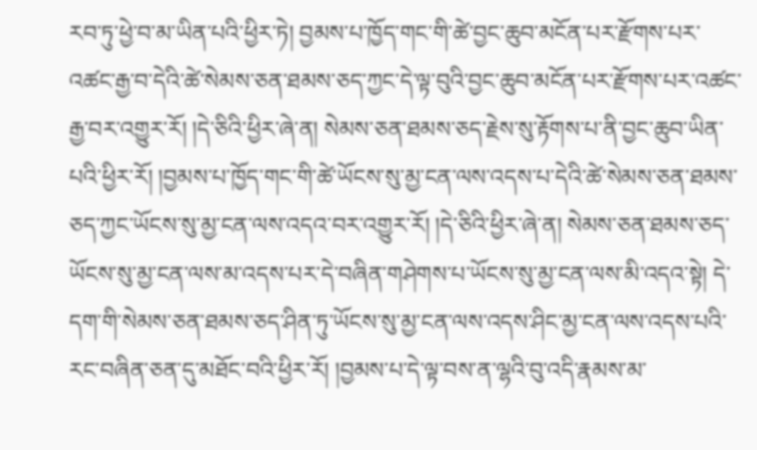རབ་ཏུ་ཕྱེ་བ་མ་ཡིན་པའི་ཕྱིར་ཏེ། བྱམས་པ་ཁྱོད་གང་གི་ཚེ་བྱང་ཆུབ་མངོན་པར་རྫོགས་པར་འཚང་རྒྱ་བ་དེའི་ཚེ་སེམས་ཅན་ཐམས་ཅད་ཀྱང་དེ་ལྟ་བུའི་བྱང་ཆུབ་མངོན་པར་རྫོགས་པར་འཚང་རྒྱ་བར་འགྱུར་རོ། །དེ་ཅིའི་ཕྱིར་ཞེ་ན། སེམས་ཅན་ཐམས་ཅད་རྗེས་སུ་རྟོགས་པ་ནི་བྱང་ཆུབ་ཡིན་པའི་ཕྱིར་རོ། །བྱམས་པ་ཁྱོད་གང་གི་ཚེ་ཡོངས་སུ་མྱ་ངན་ལས་འདས་པ་དེའི་ཚེ་སེམས་ཅན་ཐམས་ཅད་ཀྱང་ཡོངས་སུ་མྱ་ངན་ལས་འདའ་བར་འགྱུར་རོ། །དེ་ཅིའི་ཕྱིར་ཞེ་ན། སེམས་ཅན་ཐམས་ཅད་ཡོངས་སུ་མྱ་ངན་ལས་མ་འདས་པར་དེ་བཞིན་གཤེགས་པ་ཡོངས་སུ་མྱ་ངན་ལས་མི་འདའ་སྟེ། དེ་དག་གི་སེམས་ཅན་ཐམས་ཅད་ཤིན་ཏུ་ཡོངས་སུ་མྱ་ངན་ལས་འདས་ཤིང་མྱ་ངན་ལས་འདས་པའི་རང་བཞིན་ཅན་དུ་མཐོང་བའི་ཕྱིར་རོ། །བྱམས་པ་དེ་ལྟ་བས་ན་ལྷའི་བུ་འདི་རྣམས་མ་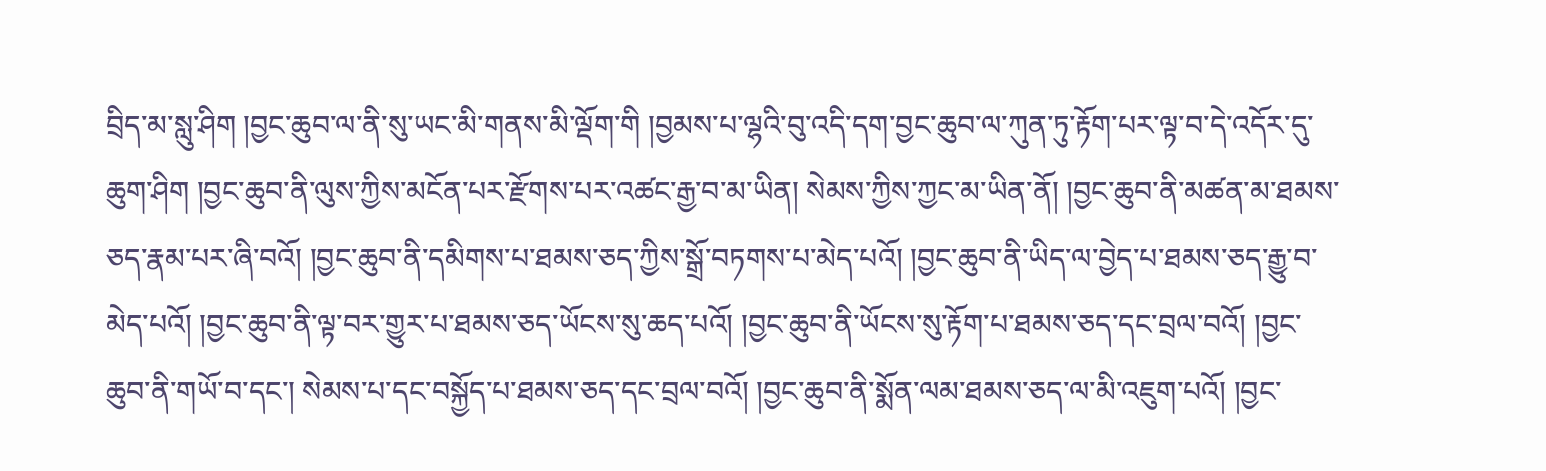བྲིད་མ་སླུ་ཤིག །བྱང་ཆུབ་ལ་ནི་སུ་ཡང་མི་གནས་མི་ལྡོག་གི །བྱམས་པ་ལྷའི་བུ་འདི་དག་བྱང་ཆུབ་ལ་ཀུན་ཏུ་རྟོག་པར་ལྟ་བ་དེ་འདོར་དུ་ཆུག་ཤིག །བྱང་ཆུབ་ནི་ལུས་ཀྱིས་མངོན་པར་རྫོགས་པར་འཚང་རྒྱ་བ་མ་ཡིན། སེམས་ཀྱིས་ཀྱང་མ་ཡིན་ནོ། །བྱང་ཆུབ་ནི་མཚན་མ་ཐམས་ཅད་རྣམ་པར་ཞི་བའོ། །བྱང་ཆུབ་ནི་དམིགས་པ་ཐམས་ཅད་ཀྱིས་སྒྲོ་བཏགས་པ་མེད་པའོ། །བྱང་ཆུབ་ནི་ཡིད་ལ་བྱེད་པ་ཐམས་ཅད་རྒྱུ་བ་མེད་པའོ། །བྱང་ཆུབ་ནི་ལྟ་བར་གྱུར་པ་ཐམས་ཅད་ཡོངས་སུ་ཆད་པའོ། །བྱང་ཆུབ་ནི་ཡོངས་སུ་རྟོག་པ་ཐམས་ཅད་དང་བྲལ་བའོ། །བྱང་ཆུབ་ནི་གཡོ་བ་དང་། སེམས་པ་དང་བསྐྱོད་པ་ཐམས་ཅད་དང་བྲལ་བའོ། །བྱང་ཆུབ་ནི་སྨོན་ལམ་ཐམས་ཅད་ལ་མི་འཇུག་པའོ། །བྱང་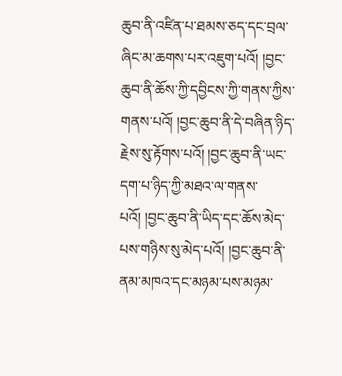ཆུབ་ནི་འཛིན་པ་ཐམས་ཅད་དང་བྲལ་ཞིང་མ་ཆགས་པར་འཇུག་པའོ། །བྱང་ཆུབ་ནི་ཆོས་ཀྱི་དབྱིངས་ཀྱི་གནས་ཀྱིས་གནས་པའོ། །བྱང་ཆུབ་ནི་དེ་བཞིན་ཉིད་རྗེས་སུ་རྟོགས་པའོ། །བྱང་ཆུབ་ནི་ཡང་དག་པ་ཉིད་ཀྱི་མཐའ་ལ་གནས་པའོ། །བྱང་ཆུབ་ནི་ཡིད་དང་ཆོས་མེད་པས་གཉིས་སུ་མེད་པའོ། །བྱང་ཆུབ་ནི་ནམ་མཁའ་དང་མཉམ་པས་མཉམ་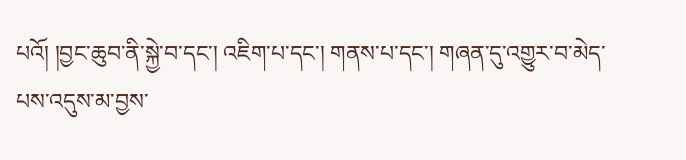པའོ། །བྱང་ཆུབ་ནི་སྐྱེ་བ་དང་། འཇིག་པ་དང་། གནས་པ་དང་། གཞན་དུ་འགྱུར་བ་མེད་པས་འདུས་མ་བྱས་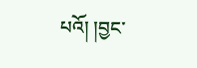པའོ། །བྱང་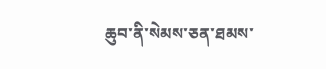ཆུབ་ནི་སེམས་ཅན་ཐམས་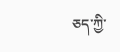ཅད་ཀྱི་